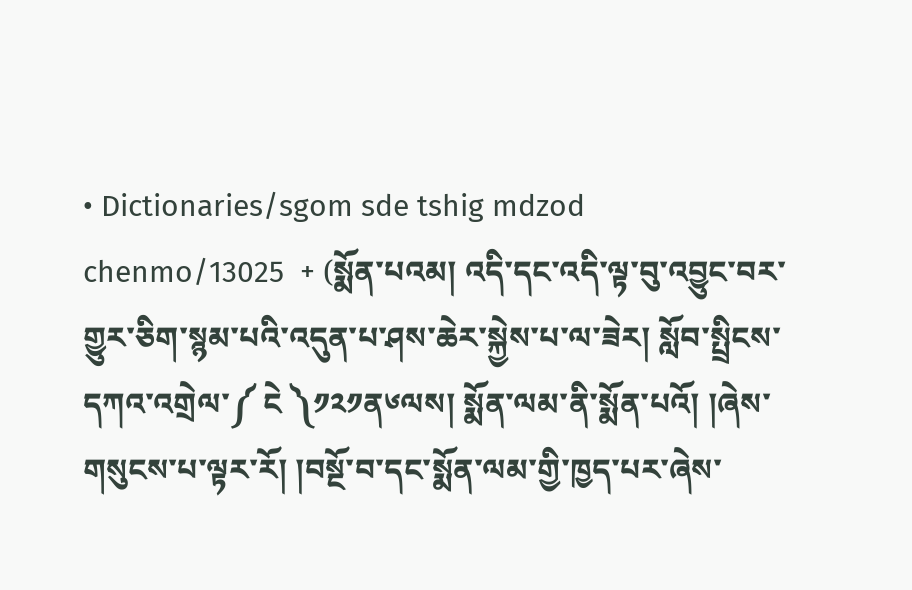• Dictionaries/sgom sde tshig mdzod chenmo/13025  + (སྨོན་པའམ། འདི་དང་འདི་ལྟ་བུ་འབྱུང་བར་གྱུར་ཅིག་སྙམ་པའི་འདུན་པ་ཤས་ཆེར་སྐྱེས་པ་ལ་ཟེར། སློབ་སྤྲིངས་དཀའ་འགྲེལ་༼ ངེ ༽༡༢༡ན༦ལས། སྨོན་ལམ་ནི་སྨོན་པའོ། །ཞེས་གསུངས་པ་ལྟར་རོ། །བསྔོ་བ་དང་སྨོན་ལམ་གྱི་ཁྱད་པར་ཞེས་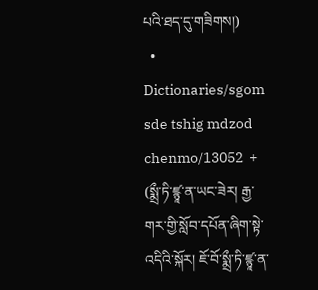པའི་ཐད་དུ་གཟིགས།)
  • Dictionaries/sgom sde tshig mdzod chenmo/13052  + (སྨྲྀ་ཏི་ཛྙཱ་ན་ཡང་ཟེར། རྒྱ་གར་གྱི་སློབ་དཔོན་ཞིག་སྟེ་འདིའི་སྐོར། ཇོ་བོ་སྨྲྀ་ཏི་ཛྙཱ་ན་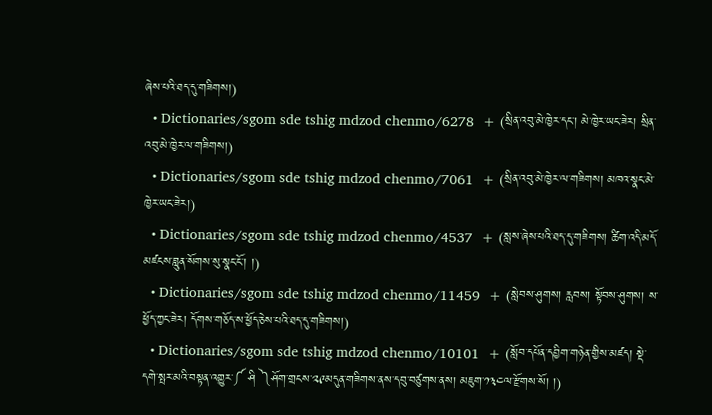ཞེས་པའི་ཐད་དུ་གཟིགས།)
  • Dictionaries/sgom sde tshig mdzod chenmo/6278  + (སྲིན་འབུ་མེ་ཁྱེར་དང་། མེ་ཁྱེར་ཡང་ཟེར། སྲིན་འབུ་མེ་ཁྱེར་ལ་གཟིགས།)
  • Dictionaries/sgom sde tshig mdzod chenmo/7061  + (སྲིན་འབུ་མེ་ཁྱེར་ལ་གཟིགས། མཁའ་སྣང་མེ་ཁྱེར་ཡང་ཟེར།)
  • Dictionaries/sgom sde tshig mdzod chenmo/4537  + (སླས་ཞེས་པའི་ཐད་དུ་གཟིགས། ཚིག་འདི་མདོ་མཛངས་བླུན་སོགས་སུ་སྣང་ངོ་། །)
  • Dictionaries/sgom sde tshig mdzod chenmo/11459  + (སླེབས་ཤུགས། རླབས། སྟོབས་ཤུགས། ས་ཕྱོད་ཀྱང་ཟེར། དོགས་གཅོད་ས་ཕྱོད་ཅེས་པའི་ཐད་དུ་གཟིགས།)
  • Dictionaries/sgom sde tshig mdzod chenmo/10101  + (སློབ་དཔོན་དབྱིག་གཉེན་གྱིས་མཛད། སྡེ་དགེ་སྤར་མའི་བསྟན་འགྱུར་༼ ཤི ༽ཤོག་གྲངས་༢༩མདུན་གཟིགས་ནས་དབུ་བཙུགས་ནས། མཇུག་༡༣༤ལ་རྫོགས་སོ། །)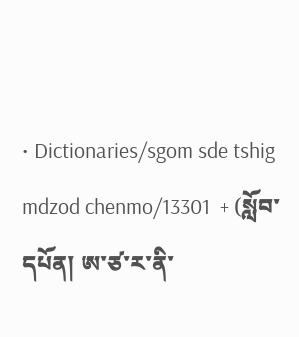• Dictionaries/sgom sde tshig mdzod chenmo/13301  + (སློབ་དཔོན། ཨ་ཙ་ར་ནི་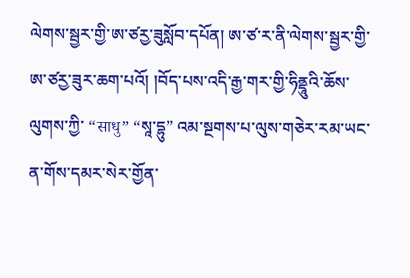ལེགས་སྦྱར་གྱི་ཨ་ཙརྱ་ཟུསློབ་དཔོན། ཨ་ཙ་ར་ནི་ལེགས་སྦྱར་གྱི་ཨ་ཙརྱ་ཟུར་ཆག་པའོ། །བོད་པས་འདི་རྒྱ་གར་གྱི་ཧིནྡཱུའི་ཆོས་ལུགས་ཀྱི་ “साधु” “སཱ་དྷུ” འམ་སྔགས་པ་ལུས་གཅེར་རམ་ཡང་ན་གོས་དམར་སེར་གྱོན་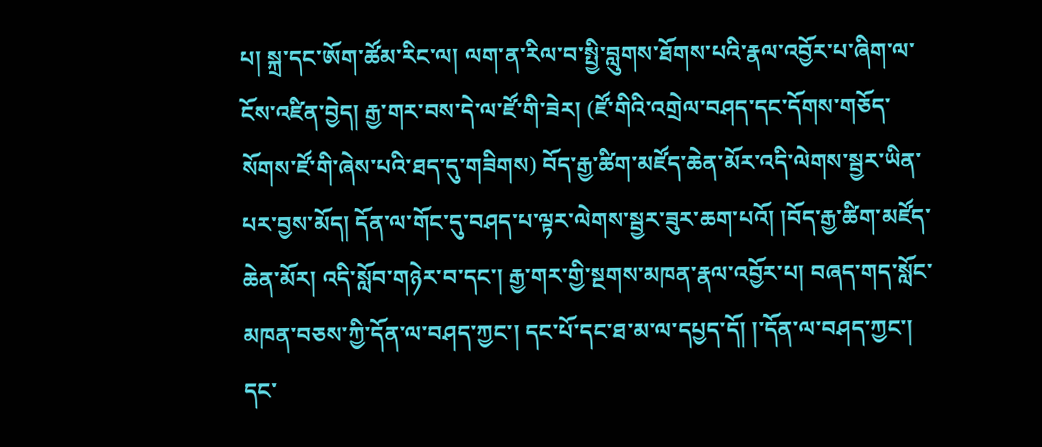པ། སྐྲ་དང་ཨོག་ཚོམ་རིང་ལ། ལག་ན་རིལ་བ་སྤྱི་བླུགས་ཐོགས་པའི་རྣལ་འབྱོར་པ་ཞིག་ལ་ངོས་འཛིན་བྱེད། རྒྱ་གར་བས་དེ་ལ་ཛོ་གི་ཟེར། (ཛོ་གིའི་འགྲེལ་བཤད་དང་དོགས་གཅོད་སོགས་ཛོ་གི་ཞེས་པའི་ཐད་དུ་གཟིགས) བོད་རྒྱ་ཚིག་མཛོད་ཆེན་མོར་འདི་ལེགས་སྦྱར་ཡིན་པར་བྱས་མོད། དོན་ལ་གོང་དུ་བཤད་པ་ལྟར་ལེགས་སྦྱར་ཟུར་ཆག་པའོ། །བོད་རྒྱ་ཚིག་མཛོད་ཆེན་མོར། འདི་སློབ་གཉེར་བ་དང་། རྒྱ་གར་གྱི་སྔགས་མཁན་རྣལ་འབྱོར་པ། བཞད་གད་སློང་མཁན་བཅས་ཀྱི་དོན་ལ་བཤད་ཀྱང་། དང་པོ་དང་ཐ་མ་ལ་དཔྱད་དོ། །་དོན་ལ་བཤད་ཀྱང་། དང་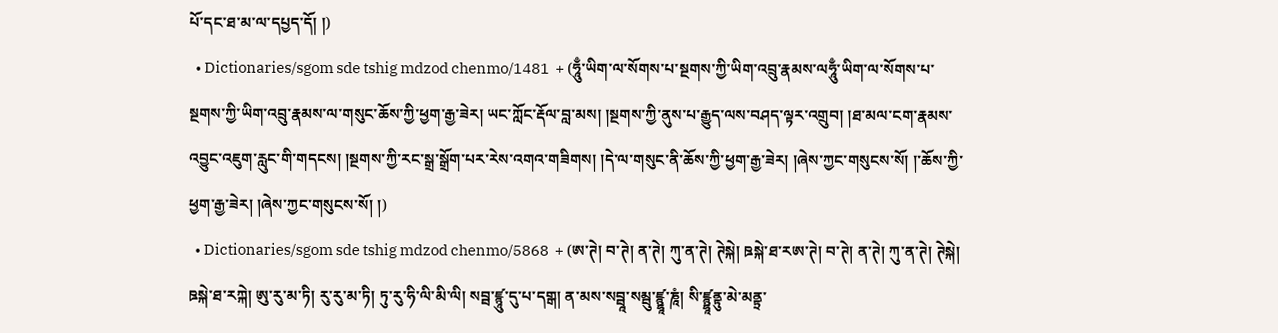པོ་དང་ཐ་མ་ལ་དཔྱད་དོ། །)
  • Dictionaries/sgom sde tshig mdzod chenmo/1481  + (ཧཱུྃ་ཡིག་ལ་སོགས་པ་སྔགས་ཀྱི་ཡིག་འབྲུ་རྣམས་ལཧཱུྃ་ཡིག་ལ་སོགས་པ་སྔགས་ཀྱི་ཡིག་འབྲུ་རྣམས་ལ་གསུང་ཆོས་ཀྱི་ཕྱག་རྒྱ་ཟེར། ཡང་ཀློང་རྡོལ་བླ་མས། །སྔགས་ཀྱི་ནུས་པ་རྒྱུད་ལས་བཤད་ལྟར་འགྲུབ། །ཐ་མལ་ངག་རྣམས་འབྱུང་འཇུག་རླུང་གི་གདངས། །སྔགས་ཀྱི་རང་སྒྲ་སྒྲོག་པར་རེས་འགའ་གཟིགས། །དེ་ལ་གསུང་ནི་ཆོས་ཀྱི་ཕྱག་རྒྱ་ཟེར། །ཞེས་ཀྱང་གསུངས་སོ། །་ཆོས་ཀྱི་ཕྱག་རྒྱ་ཟེར། །ཞེས་ཀྱང་གསུངས་སོ། །)
  • Dictionaries/sgom sde tshig mdzod chenmo/5868  + (ཨ་ཊེ། བ་ཊེ། ན་ཊེ། ཀུ་ན་ཊེ། ཊེསྐེ། ཋསྐེ་ཐ་རཨ་ཊེ། བ་ཊེ། ན་ཊེ། ཀུ་ན་ཊེ། ཊེསྐེ། ཋསྐེ་ཐ་རཀྐེ། ཨུ་རུ་མ་ཏི། རུ་རུ་མ་ཏི། ཏུ་རུ་ཧི་ལི་མི་ལི། སབྦ་ཛྙཱུ་དུ་པ་དགྒ། ན་མས་སབྦཱ་སམྦུ་ཛྙྷཱ་ཎཱཾ། སི་ཛྙྷཱནྟུ་མེ་མནྟྲ་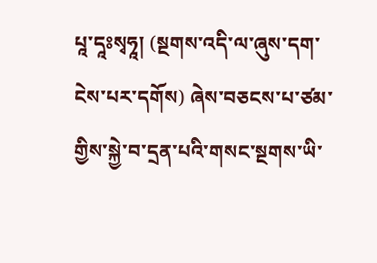པཱ་དཱཿསྭཧཱ། (སྔགས་འདི་ལ་ཞུས་དག་ངེས་པར་དགོས) ཞེས་བཅངས་པ་ཙམ་གྱིས་སྐྱེ་བ་དྲན་པའི་གསང་སྔགས་ཡི་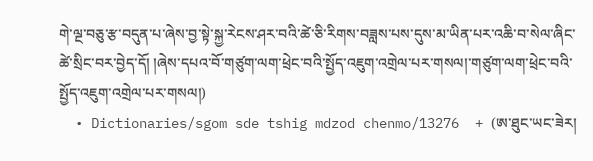གེ་ལྔ་བཅུ་རྩ་བདུན་པ་ཞེས་བྱ་སྟེ་སྐྱ་རེངས་ཤར་བའི་ཚེ་ཅི་རིགས་བཟླས་པས་དུས་མ་ཡིན་པར་འཆི་བ་སེལ་ཞིང་ཚེ་སྲིང་བར་བྱེད་དོ། །ཞེས་དཔའ་བོ་གཙུག་ལག་ཕྲེང་བའི་སྤྱོད་འཇུག་འགྲེལ་པར་གསལ།་གཙུག་ལག་ཕྲེང་བའི་སྤྱོད་འཇུག་འགྲེལ་པར་གསལ།)
  • Dictionaries/sgom sde tshig mdzod chenmo/13276  + (ཨ་ཐུང་ཡང་ཟེར།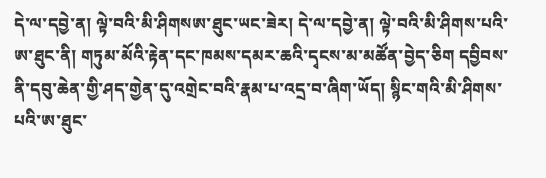དེ་ལ་དབྱེ་ན། ལྟེ་བའི་མི་ཤིགསཨ་ཐུང་ཡང་ཟེར། དེ་ལ་དབྱེ་ན། ལྟེ་བའི་མི་ཤིགས་པའི་ཨ་ཐུང་ནི། གཏུམ་མོའི་རྟེན་དང་ཁམས་དམར་ཆའི་དྭངས་མ་མཚོན་བྱེད་ཅིག དབྱིབས་ནི་དབུ་ཆེན་གྱི་ཤད་གྱེན་དུ་འགྲེང་བའི་རྣམ་པ་འདྲ་བ་ཞིག་ཡོད། སྙིང་གའི་མི་ཤིགས་པའི་ཨ་ཐུང་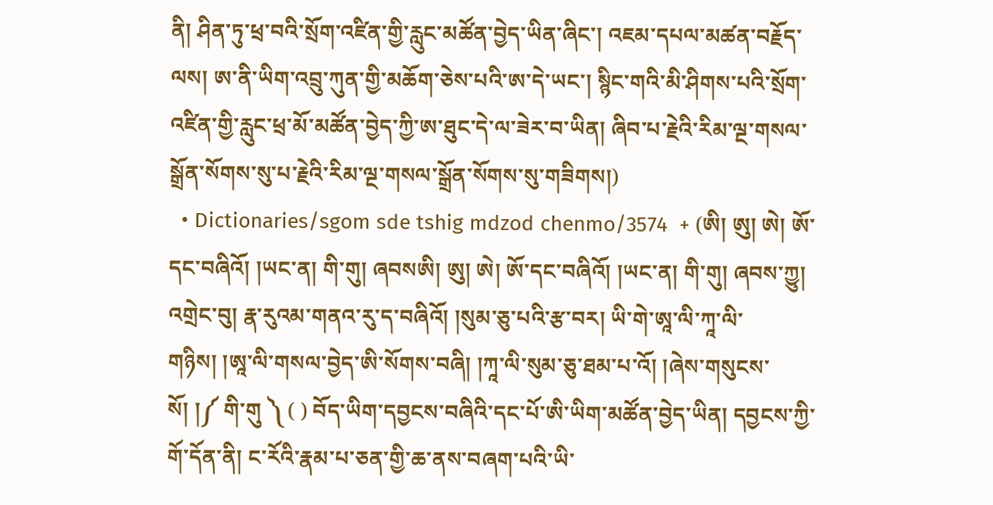ནི། ཤིན་ཏུ་ཕྲ་བའི་སྲོག་འཛིན་གྱི་རླུང་མཚོན་བྱེད་ཡིན་ཞིང་། འཇམ་དཔལ་མཚན་བརྗོད་ལས། ཨ་ནི་ཡིག་འབྲུ་ཀུན་གྱི་མཆོག་ཅེས་པའི་ཨ་དེ་ཡང་། སྙིང་གའི་མི་ཤིགས་པའི་སྲོག་འཛིན་གྱི་རླུང་ཕྲ་མོ་མཚོན་བྱེད་ཀྱི་ཨ་ཐུང་དེ་ལ་ཟེར་བ་ཡིན། ཞིབ་པ་རྗེའི་རིམ་ལྔ་གསལ་སྒྲོན་སོགས་སུ་པ་རྗེའི་རིམ་ལྔ་གསལ་སྒྲོན་སོགས་སུ་གཟིགས།)
  • Dictionaries/sgom sde tshig mdzod chenmo/3574  + (ཨི། ཨུ། ཨེ། ཨོ་དང་བཞིའོ། །ཡང་ན། གི་གུ། ཞབསཨི། ཨུ། ཨེ། ཨོ་དང་བཞིའོ། །ཡང་ན། གི་གུ། ཞབས་ཀྱུ། འགྲེང་བུ། རྣ་རུའམ་གནའ་རུ་ད་བཞིའོ། །སུམ་ཅུ་པའི་རྩ་བར། ཡི་གེ་ཨཱ་ལི་ཀཱ་ལི་གཉིས། །ཨཱ་ལི་གསལ་བྱེད་ཨི་སོགས་བཞི། །ཀཱ་ལི་སུམ་ཅུ་ཐམ་པ་འོ། །ཞེས་གསུངས་སོ། །༼ གི་གུ ༽ ( ) བོད་ཡིག་དབྱངས་བཞིའི་དང་པོ་ཨི་ཡིག་མཚོན་བྱེད་ཡིན། དབྱངས་ཀྱི་གོ་དོན་ནི། ང་རོའི་རྣམ་པ་ཅན་གྱི་ཆ་ནས་བཞག་པའི་ཡི་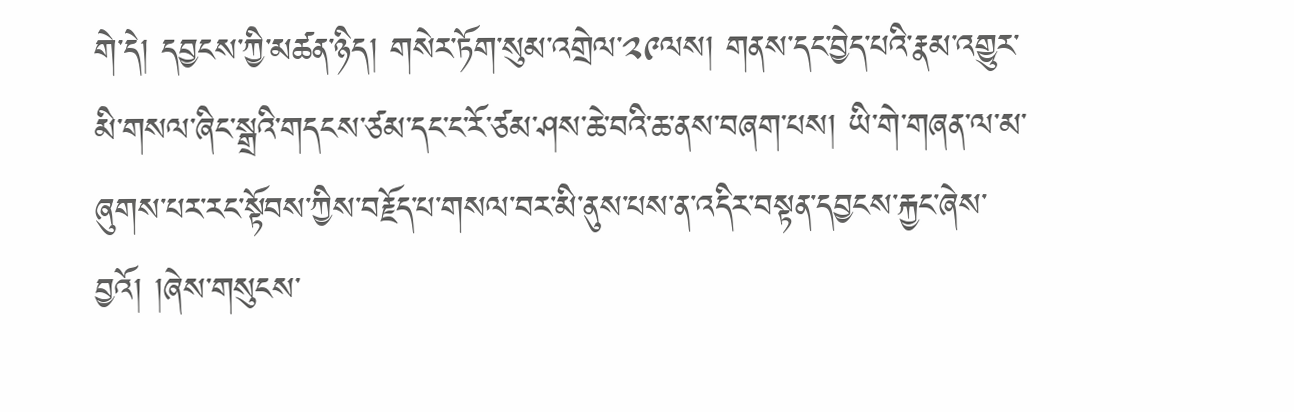གེ་དེ། དབྱངས་ཀྱི་མཚན་ཉིད། གསེར་ཏོག་སུམ་འགྲེལ་༢༩ལས། གནས་དང་བྱེད་པའི་རྣམ་འགྱུར་མི་གསལ་ཞིང་སྒྲའི་གདངས་ཙམ་དང་ང་རོ་ཙམ་ཤས་ཆེ་བའི་ཆ་ནས་བཞག་པས། ཡི་གེ་གཞན་ལ་མ་ཞུགས་པར་རང་སྟོབས་ཀྱིས་བརྗོད་པ་གསལ་བར་མི་ནུས་པས་ན་འདིར་བསྟན་དབྱངས་རྐྱང་ཞེས་བྱའོ། །ཞེས་གསུངས་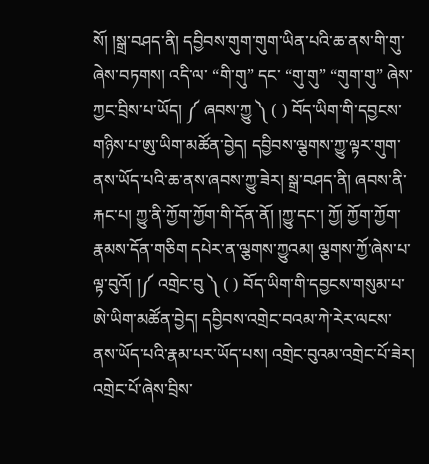སོ། །སྒྲ་བཤད་ནི། དབྱིབས་གུག་གུག་ཡིན་པའི་ཆ་ནས་གི་གུ་ཞེས་བཏགས། འདི་ལ་ “གི་གུ” དང་ “གུ་གུ” “གུག་གུ” ཞེས་ཀྱང་བྲིས་པ་ཡོད། ༼ ཞབས་ཀྱུ ༽ ( ) བོད་ཡིག་གི་དབྱངས་གཉིས་པ་ཨུ་ཡིག་མཚོན་བྱེད། དབྱིབས་ལྕགས་ཀྱུ་ལྟར་གུག་ནས་ཡོད་པའི་ཆ་ནས་ཞབས་ཀྱུ་ཟེར། སྒྲ་བཤད་ནི། ཞབས་ནི་རྐང་པ། ཀྱུ་ནི་ཀྱོག་ཀྱོག་གི་དོན་ནོ། །ཀྱུ་དང་། ཀྱོ། ཀྱོག་ཀྱོག་རྣམས་དོན་གཅིག དཔེར་ན་ལྕགས་ཀྱུའམ། ལྕགས་ཀྱོ་ཞེས་པ་ལྟ་བུའོ། །༼ འགྲེང་བུ ༽ ( ) བོད་ཡིག་གི་དབྱངས་གསུམ་པ་ཨེ་ཡིག་མཚོན་བྱེད། དབྱིབས་འགྲེང་བའམ་ཀེ་རེར་ལངས་ནས་ཡོད་པའི་རྣམ་པར་ཡོད་པས། འགྲེང་བུའམ་འགྲེང་པོ་ཟེར། འགྲེང་པོ་ཞེས་བྲིས་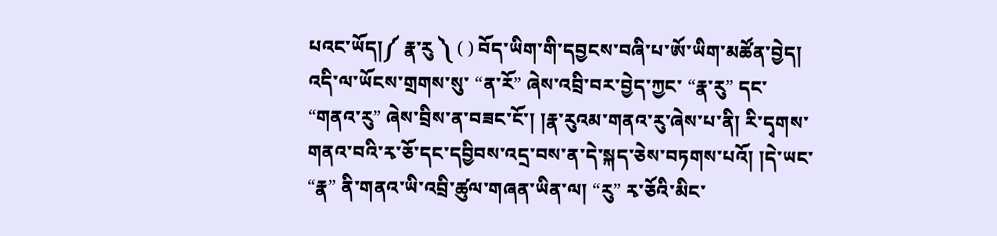པའང་ཡོད།༼ རྣ་རུ ༽ ( ) བོད་ཡིག་གི་དབྱངས་བཞི་པ་ཨོ་ཡིག་མཚོན་བྱེད། འདི་ལ་ཡོངས་གྲགས་སུ་ “ན་རོ” ཞེས་འབྲི་བར་བྱེད་ཀྱང་ “རྣ་རུ” དང་ “གནའ་རུ” ཞེས་བྲིས་ན་བཟང་ངོ་། །རྣ་རུའམ་གནའ་རུ་ཞེས་པ་ནི། རི་དྭགས་གནའ་བའི་རྭ་ཅོ་དང་དབྱིབས་འདྲ་བས་ན་དེ་སྐད་ཅེས་བཏགས་པའོ། །དེ་ཡང་ “རྣ” ནི་གནའ་ཡི་འབྲི་ཚུལ་གཞན་ཡིན་ལ། “རུ” རྭ་ཅོའི་མིང་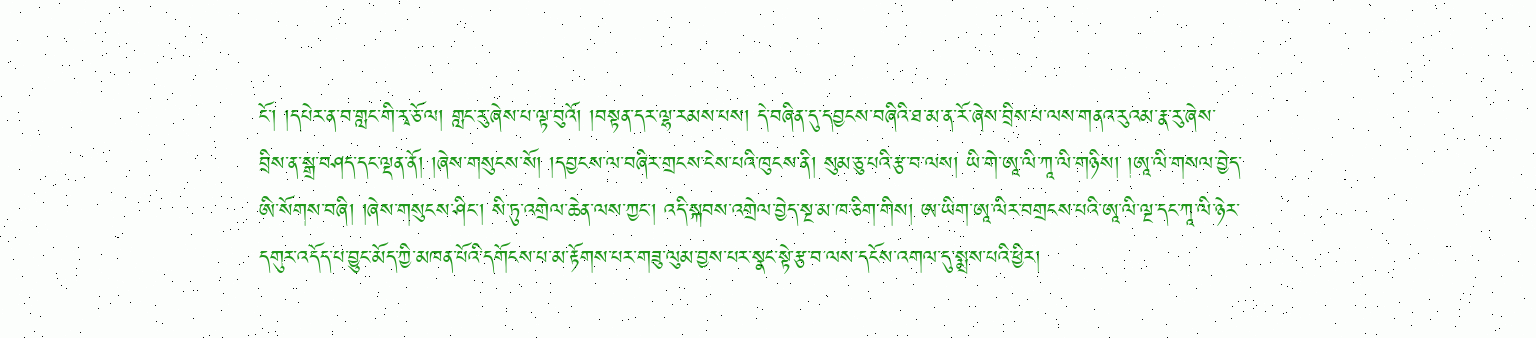ངོ་། །དཔེར་ན་བ་གླང་གི་རྭ་ཅོ་ལ། གླང་རུ་ཞེས་པ་ལྟ་བུའོ། །བསྟན་དར་ལྷ་རམས་པས། དེ་བཞིན་དུ་དབྱངས་བཞིའི་ཐ་མ་ན་རོ་ཞེས་བྲིས་པ་ལས་གནའ་རུའམ་རྣ་རུ་ཞེས་བྲིས་ན་སྒྲ་བཤད་དང་ལྡན་ནོ། །ཞེས་གསུངས་སོ། །དབྱངས་ལ་བཞིར་གྲངས་ངེས་པའི་ཁུངས་ནི། སུམ་ཅུ་པའི་རྩ་བ་ལས། ཡི་གེ་ཨཱ་ལི་ཀཱ་ལི་གཉིས། །ཨཱ་ལི་གསལ་བྱེད་ཨི་སོགས་བཞི། །ཞེས་གསུངས་ཤིང་། སི་ཏུ་འགྲེལ་ཆེན་ལས་ཀྱང་། འདི་སྐབས་འགྲེལ་བྱེད་སྔ་མ་ཁ་ཅིག་གིས། ཨ་ཡིག་ཨཱ་ལིར་བགྲངས་པའི་ཨཱ་ལི་ལྔ་དང་ཀཱ་ལི་ཉེར་དགུར་འདོད་པ་བྱུང་མོད་ཀྱི་མཁན་པོའི་དགོངས་པ་མ་རྟོགས་པར་གཟུ་ལུམ་བྱས་པར་སྣང་སྟེ་རྩ་བ་ལས་དངོས་འགལ་དུ་སྨྲས་པའི་ཕྱིར།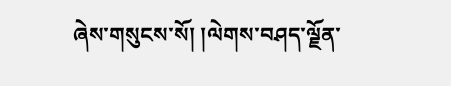ཞེས་གསུངས་སོ། །ལེགས་བཤད་ལྗོན་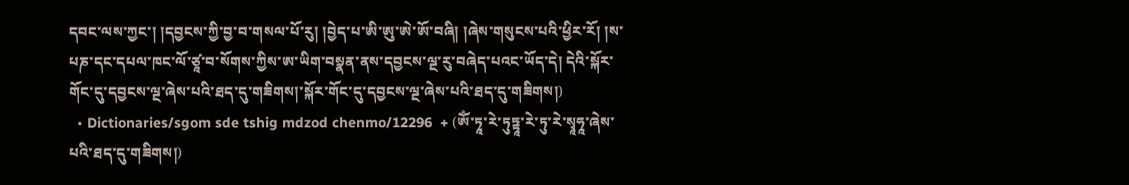དབང་ལས་ཀྱང་། །དབྱངས་ཀྱི་བྱ་བ་གསལ་པོ་རུ། །བྱེད་པ་ཨི་ཨུ་ཨེ་ཨོ་བཞི། །ཞེས་གསུངས་པའི་ཕྱིར་རོ། །ས་པཎ་དང་དཔལ་ཁང་ལོ་ཙཱ་བ་སོགས་ཀྱིས་ཨ་ཡིག་བསྣན་ནས་དབྱངས་ལྔ་རུ་བཞེད་པའང་ཡོད་དེ། དེའི་སྐོར་གོང་དུ་དབྱངས་ལྔ་ཞེས་པའི་ཐད་དུ་གཟིགས།་སྐོར་གོང་དུ་དབྱངས་ལྔ་ཞེས་པའི་ཐད་དུ་གཟིགས།)
  • Dictionaries/sgom sde tshig mdzod chenmo/12296  + (ཨོཾ་ཏཱ་རེ་ཏུཏྟཱ་རེ་ཏུ་རེ་སྭཱཧཱ་ཞེས་པའི་ཐད་དུ་གཟིགས།)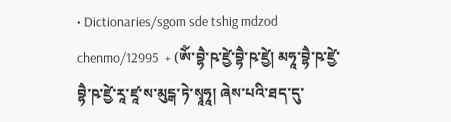• Dictionaries/sgom sde tshig mdzod chenmo/12995  + (ཨོཾ་བྷཻ་ཥ་ཛྱེ་བྷཻ་ཥ་ཛྱེ། མཧཱ་བྷཻ་ཥ་ཛྱེ་བྷཻ་ཥ་ཛྱེ་རཱ་ཛཱ་ས་མུངྒ་ཏེ་སྭཱཧཱ། ཞེས་པའི་ཐད་དུ་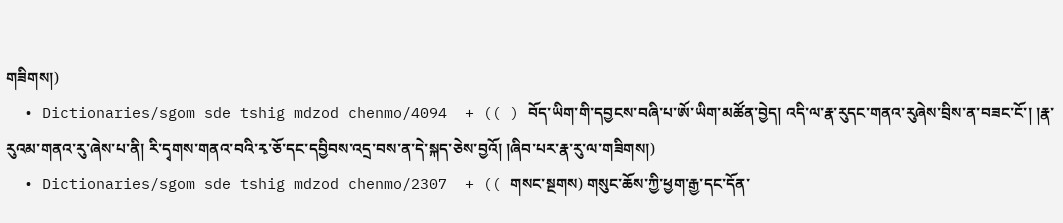གཟིགས།)
  • Dictionaries/sgom sde tshig mdzod chenmo/4094  + (( ) བོད་ཡིག་གི་དབྱངས་བཞི་པ་ཨོ་ཡིག་མཚོན་བྱེད། འདི་ལ་རྣ་རུདང་གནའ་རུཞེས་བྲིས་ན་བཟང་ངོ་། །རྣ་རུའམ་གནའ་རུ་ཞེས་པ་ནི། རི་དྭགས་གནའ་བའི་རྭ་ཅོ་དང་དབྱིབས་འདྲ་བས་ན་དེ་སྐད་ཅེས་བྱའོ། །ཞིབ་པར་རྣ་རུ་ལ་གཟིགས།)
  • Dictionaries/sgom sde tshig mdzod chenmo/2307  + (( གསང་སྔགས) གསུང་ཆོས་ཀྱི་ཕྱག་རྒྱ་དང་དོན་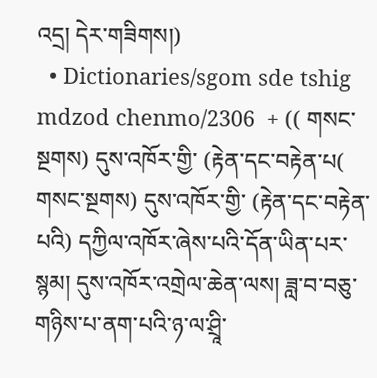འདྲ། དེར་གཟིགས།)
  • Dictionaries/sgom sde tshig mdzod chenmo/2306  + (( གསང་སྔགས) དུས་འཁོར་གྱི་ (རྟེན་དང་བརྟེན་པ( གསང་སྔགས) དུས་འཁོར་གྱི་ (རྟེན་དང་བརྟེན་པའི) དཀྱིལ་འཁོར་ཞེས་པའི་དོན་ཡིན་པར་སྙམ། དུས་འཁོར་འགྲེལ་ཆེན་ལས། ཟླ་བ་བཅུ་གཉིས་པ་ནག་པའི་ཉ་ལ་ཤྲཱི་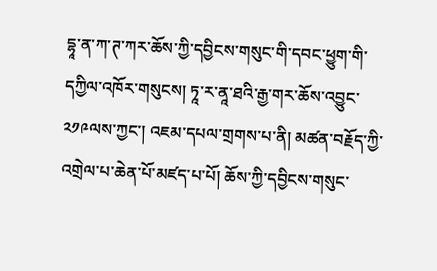དྷཱ་ན་ཀ་ཊ་ཀར་ཆོས་ཀྱི་དབྱིངས་གསུང་གི་དབང་ཕྱུག་གི་དཀྱིལ་འཁོར་གསུངས། ཏཱ་ར་ནཱ་ཐའི་རྒྱ་གར་ཆོས་འབྱུང་༢༡༩ལས་ཀྱང་། འཇམ་དཔལ་གྲགས་པ་ནི། མཚན་བརྗོད་ཀྱི་འགྲེལ་པ་ཆེན་པོ་མཛད་པ་པོ། ཆོས་ཀྱི་དབྱིངས་གསུང་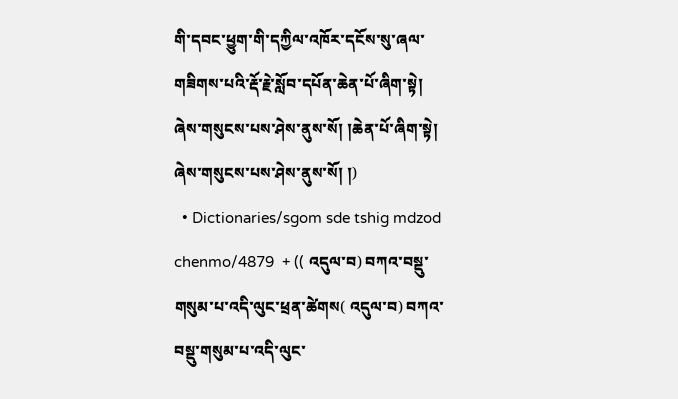གི་དབང་ཕྱུག་གི་དཀྱིལ་འཁོར་དངོས་སུ་ཞལ་གཟིགས་པའི་རྡོ་རྗེ་སློབ་དཔོན་ཆེན་པོ་ཞིག་སྟེ། ཞེས་གསུངས་པས་ཤེས་ནུས་སོ། །ཆེན་པོ་ཞིག་སྟེ། ཞེས་གསུངས་པས་ཤེས་ནུས་སོ། །)
  • Dictionaries/sgom sde tshig mdzod chenmo/4879  + (( འདུལ་བ) བཀའ་བསྡུ་གསུམ་པ་འདི་ལུང་ཕྲན་ཚེགས( འདུལ་བ) བཀའ་བསྡུ་གསུམ་པ་འདི་ལུང་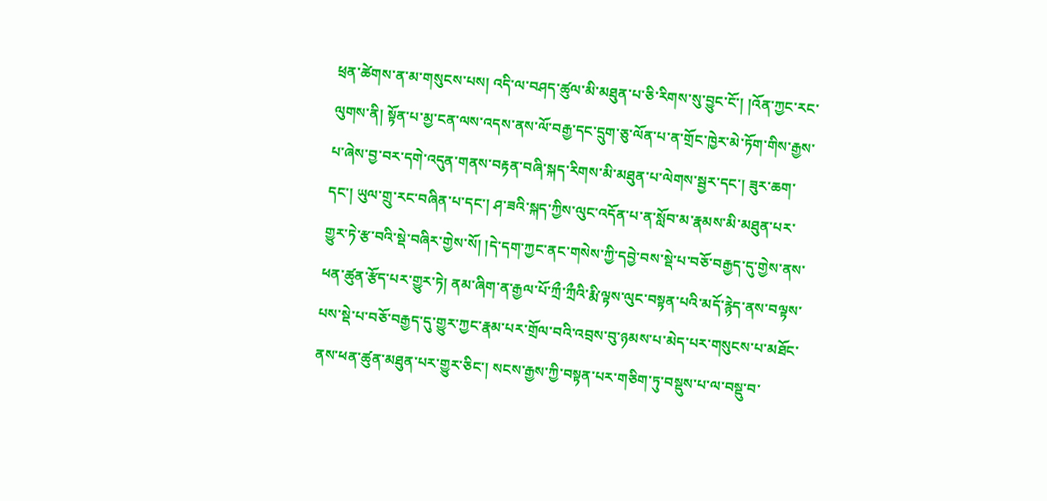ཕྲན་ཚེགས་ན་མ་གསུངས་པས། འདི་ལ་བཤད་ཚུལ་མི་མཐུན་པ་ཅི་རིགས་སུ་བྱུང་ངོ་། །འོན་ཀྱང་རང་ལུགས་ནི། སྟོན་པ་མྱ་ངན་ལས་འདས་ནས་ལོ་བརྒྱ་དང་དྲུག་ཅུ་ལོན་པ་ན་གྲོང་ཁྱེར་མེ་ཏོག་གིས་རྒྱས་པ་ཞེས་བྱ་བར་དགེ་འདུན་གནས་བརྟན་བཞི་སྐད་རིགས་མི་མཐུན་པ་ལེགས་སྦྱར་དང་། ཟུར་ཆག་དང་། ཡུལ་གྲུ་རང་བཞིན་པ་དང་། ཤ་ཟའི་སྐད་ཀྱིས་ལུང་འདོན་པ་ན་སློབ་མ་རྣམས་མི་མཐུན་པར་གྱུར་ཏེ་རྩ་བའི་སྡེ་བཞིར་གྱེས་སོ། །དེ་དག་ཀྱང་ནང་གསེས་ཀྱི་དབྱེ་བས་སྡེ་པ་བཅོ་བརྒྱད་དུ་གྱེས་ནས་ཕན་ཚུན་རྩོད་པར་གྱུར་ཏེ། ནམ་ཞིག་ན་རྒྱལ་པོ་ཀྲྀ་ཀྲྀའི་རྨི་ལྟས་ལུང་བསྟན་པའི་མདོ་རྙེད་ནས་བལྟས་པས་སྡེ་པ་བཅོ་བརྒྱད་དུ་གྱུར་ཀྱང་རྣམ་པར་གྲོལ་བའི་འབྲས་བུ་ཉམས་པ་མེད་པར་གསུངས་པ་མཐོང་ནས་ཕན་ཚུན་མཐུན་པར་གྱུར་ཅིང་། སངས་རྒྱས་ཀྱི་བསྟན་པར་གཅིག་ཏུ་བསྡུས་པ་ལ་བསྡུ་བ་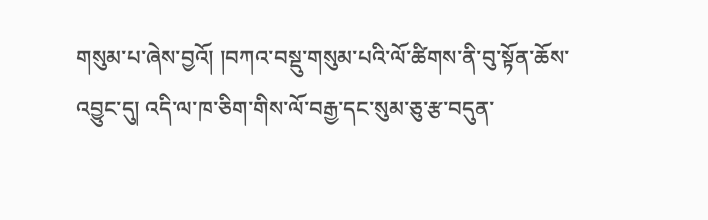གསུམ་པ་ཞེས་བྱའོ། །བཀའ་བསྡུ་གསུམ་པའི་ལོ་ཚིགས་ནི་བུ་སྟོན་ཆོས་འབྱུང་དུ། འདི་ལ་ཁ་ཅིག་གིས་ལོ་བརྒྱ་དང་སུམ་ཅུ་རྩ་བདུན་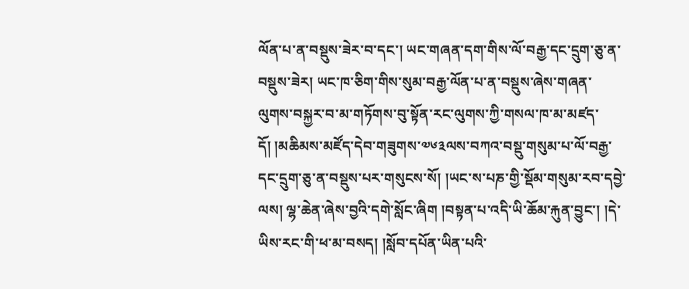ལོན་པ་ན་བསྡུས་ཟེར་བ་དང་། ཡང་གཞན་དག་གིས་ལོ་བརྒྱ་དང་དྲུག་ཅུ་ན་བསྡུས་ཟེར། ཡང་ཁ་ཅིག་གིས་སུམ་བརྒྱ་ལོན་པ་ན་བསྡུས་ཞེས་གཞན་ལུགས་བསྐྱར་བ་མ་གཏོགས་བུ་སྟོན་རང་ལུགས་ཀྱི་གསལ་ཁ་མ་མཛད་དོ། །མཆིམས་མཛོད་དེབ་གཟུགས་༧༦༣ལས་བཀའ་བསྡུ་གསུམ་པ་ལོ་བརྒྱ་དང་དྲུག་ཅུ་ན་བསྡུས་པར་གསུངས་སོ། །ཡང་ས་པཎ་གྱི་སྡོམ་གསུམ་རབ་དབྱེ་ལས། ལྷ་ཆེན་ཞེས་བྱའི་དགེ་སློང་ཞིག །བསྟན་པ་འདི་ཡི་ཆོམ་རྐུན་བྱུང་། །དེ་ཡིས་རང་གི་ཕ་མ་བསད། །སློབ་དཔོན་ཡིན་པའི་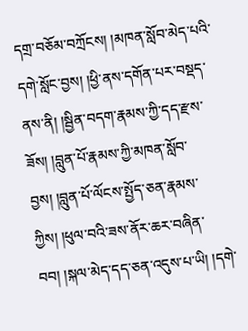དགྲ་བཅོམ་བཀྲོངས། །མཁན་སློབ་མེད་པའི་དགེ་སློང་བྱས། །ཕྱི་ནས་དགོན་པར་བསྡད་ནས་ནི། །སྦྱིན་བདག་རྣམས་ཀྱི་དད་རྫས་ཟོས། །བླུན་པོ་རྣམས་ཀྱི་མཁན་སློབ་བྱས། །བླུན་པོ་ལོངས་སྤྱོད་ཅན་རྣམས་ཀྱིས། །ཕུལ་བའི་ཟས་ནོར་ཆར་བཞིན་བབ། །སྐལ་མེད་དད་ཅན་འདུས་པ་ཡི། །དགེ་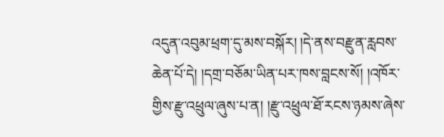འདུན་འབུམ་ཕྲག་དུ་མས་བསྐོར། །དེ་ནས་བརྫུན་རླབས་ཆེན་པོ་དེ། །དགྲ་བཅོམ་ཡིན་པར་ཁས་བླངས་སོ། །འཁོར་གྱིས་རྫུ་འཕྲུལ་ཞུས་པ་ན། །རྫུ་འཕྲུལ་ཐོ་རངས་ཉམས་ཞེས་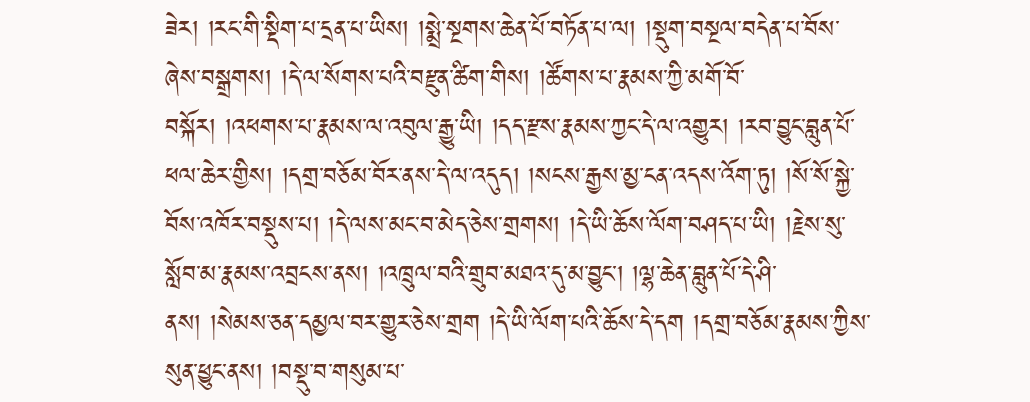ཟེར། །རང་གི་སྡིག་པ་དྲན་པ་ཡིས། །སྨྲེ་སྔགས་ཆེན་པོ་བཏོན་པ་ལ། །སྡུག་བསྔལ་བདེན་པ་བོས་ཞེས་བསྒྲགས། །དེ་ལ་སོགས་པའི་བརྫུན་ཚིག་གིས། །ཚོགས་པ་རྣམས་ཀྱི་མགོ་བོ་བསྐོར། །འཕགས་པ་རྣམས་ལ་འབུལ་རྒྱུ་ཡི། །དད་རྫས་རྣམས་ཀྱང་དེ་ལ་འགྱུར། །རབ་བྱུང་བླུན་པོ་ཕལ་ཆེར་གྱིས། །དགྲ་བཅོམ་བོར་ནས་དེ་ལ་འདུད། །སངས་རྒྱས་མྱ་ངན་འདས་འོག་ཏུ། །སོ་སོ་སྐྱེ་བོས་འཁོར་བསྡུས་པ། །དེ་ལས་མང་བ་མེད་ཅེས་གྲགས། །དེ་ཡི་ཆོས་ལོག་བཤད་པ་ཡི། །རྗེས་སུ་སློབ་མ་རྣམས་འབྲངས་ནས། །འཁྲུལ་བའི་གྲུབ་མཐའ་དུ་མ་བྱུང་། །ལྷ་ཆེན་བླུན་པོ་དེ་ཤི་ནས། །སེམས་ཅན་དམྱལ་བར་གྱུར་ཅེས་གྲག །དེ་ཡི་ལོག་པའི་ཆོས་དེ་དག །དགྲ་བཅོམ་རྣམས་ཀྱིས་སུན་ཕྱུང་ནས། །བསྡུ་བ་གསུམ་པ་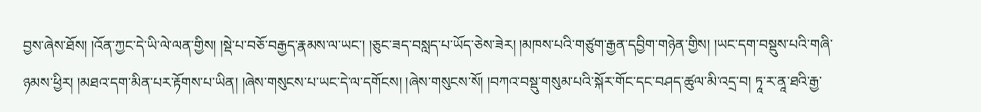བྱས་ཞེས་ཐོས། །འོན་ཀྱང་དེ་ཡི་ལེ་ལན་གྱིས། །སྡེ་པ་བཅོ་བརྒྱད་རྣམས་ལ་ཡང་། །ཅུང་ཟད་བསླད་པ་ཡོད་ཅེས་ཟེར། །མཁས་པའི་གཙུག་རྒྱན་དབྱིག་གཉེན་གྱིས། །ཡང་དག་བསྡུས་པའི་གཞི་ཉམས་ཕྱིར། །མཐའ་དག་མིན་པར་རྟོགས་པ་ཡིན། །ཞེས་གསུངས་པ་ཡང་དེ་ལ་དགོངས། །ཞེས་གསུངས་སོ། །བཀའ་བསྡུ་གསུམ་པའི་སྐོར་གོང་དང་བཤད་ཚུལ་མི་འདྲ་བ། ཏཱ་ར་ནཱ་ཐའི་རྒྱ་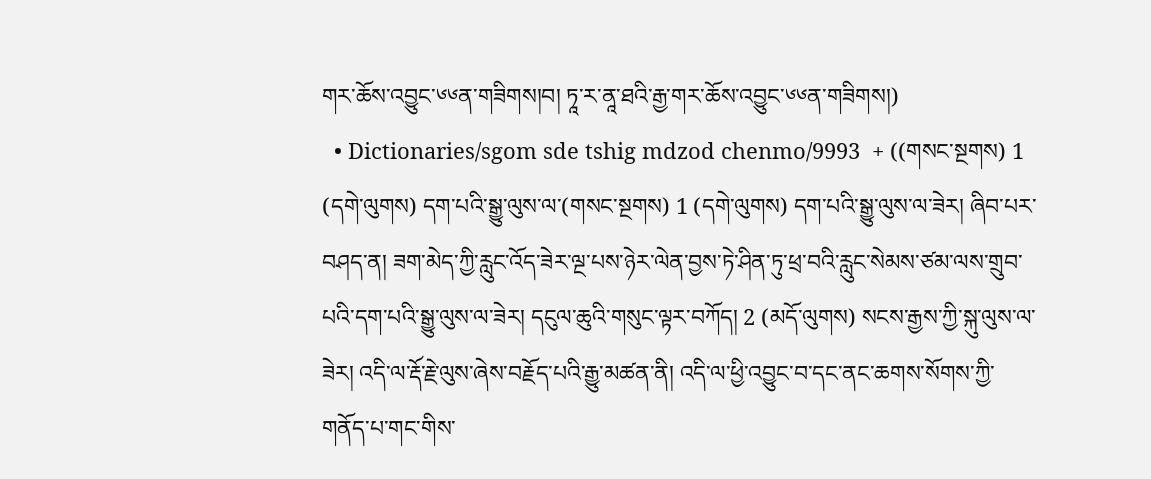གར་ཆོས་འབྱུང་༦༦ན་གཟིགས།བ། ཏཱ་ར་ནཱ་ཐའི་རྒྱ་གར་ཆོས་འབྱུང་༦༦ན་གཟིགས།)
  • Dictionaries/sgom sde tshig mdzod chenmo/9993  + ((གསང་སྔགས) 1 (དགེ་ལུགས) དག་པའི་སྒྱུ་ལུས་ལ་(གསང་སྔགས) 1 (དགེ་ལུགས) དག་པའི་སྒྱུ་ལུས་ལ་ཟེར། ཞིབ་པར་བཤད་ན། ཟག་མེད་ཀྱི་རླུང་འོད་ཟེར་ལྔ་པས་ཉེར་ལེན་བྱས་ཏེ་ཤིན་ཏུ་ཕྲ་བའི་རླུང་སེམས་ཙམ་ལས་གྲུབ་པའི་དག་པའི་སྒྱུ་ལུས་ལ་ཟེར། དངུལ་ཆུའི་གསུང་ལྟར་བཀོད། 2 (མདོ་ལུགས) སངས་རྒྱས་ཀྱི་སྐུ་ལུས་ལ་ཟེར། འདི་ལ་རྡོ་རྗེ་ལུས་ཞེས་བརྗོད་པའི་རྒྱུ་མཚན་ནི། འདི་ལ་ཕྱི་འབྱུང་བ་དང་ནང་ཆགས་སོགས་ཀྱི་གནོད་པ་གང་གིས་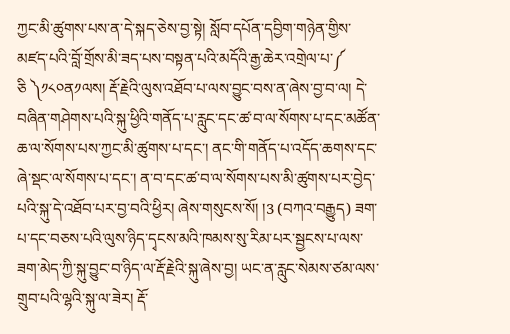ཀྱང་མི་ཚུགས་པས་ན་དེ་སྐད་ཅེས་བྱ་སྟེ། སློབ་དཔོན་དབྱིག་གཉེན་གྱིས་མཛད་པའི་བློ་གྲོས་མི་ཟད་པས་བསྟན་པའི་མདོའི་རྒྱ་ཆེར་འགྲེལ་པ་༼ ཅི ༽༡༨༠ན༡ལས། རྡོ་རྗེའི་ལུས་འཐོབ་པ་ལས་བྱུང་བས་ན་ཞེས་བྱ་བ་ལ། དེ་བཞིན་གཤེགས་པའི་སྐུ་ཕྱིའི་གནོད་པ་རླུང་དང་ཚ་བ་ལ་སོགས་པ་དང་མཚོན་ཆ་ལ་སོགས་པས་ཀྱང་མི་ཚུགས་པ་དང་། ནང་གི་གནོད་པ་འདོད་ཆགས་དང་ཞེ་སྡང་ལ་སོགས་པ་དང་། ན་བ་དང་ཚ་བ་ལ་སོགས་པས་མི་ཚུགས་པར་བྱེད་པའི་སྐུ་དེ་འཐོབ་པར་བྱ་བའི་ཕྱིར། ཞེས་གསུངས་སོ། །3 (བཀའ་བརྒྱུད) ཟག་པ་དང་བཅས་པའི་ལུས་ཉིད་དྭངས་མའི་ཁམས་སུ་རིམ་པར་སྦྱངས་པ་ལས་ཟག་མེད་ཀྱི་སྐུ་བྱུང་བ་ཉིད་ལ་རྡོ་རྗེའི་སྐུ་ཞེས་བྱ། ཡང་ན་རླུང་སེམས་ཙམ་ལས་གྲུབ་པའི་ལྷའི་སྐུ་ལ་ཟེར། རྡོ་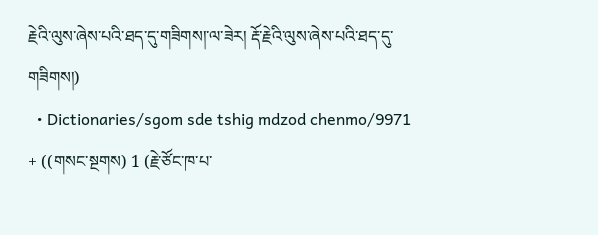རྗེའི་ལུས་ཞེས་པའི་ཐད་དུ་གཟིགས།་ལ་ཟེར། རྡོ་རྗེའི་ལུས་ཞེས་པའི་ཐད་དུ་གཟིགས།)
  • Dictionaries/sgom sde tshig mdzod chenmo/9971  + ((གསང་སྔགས) 1 (རྗེ་ཙོང་ཁ་པ་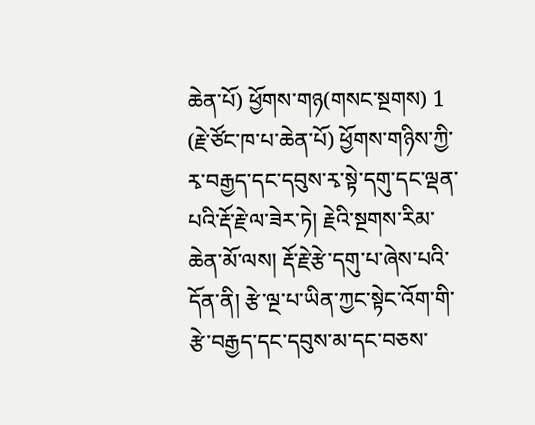ཆེན་པོ) ཕྱོགས་གཉ(གསང་སྔགས) 1 (རྗེ་ཙོང་ཁ་པ་ཆེན་པོ) ཕྱོགས་གཉིས་ཀྱི་རྭ་བརྒྱད་དང་དབུས་རྭ་སྟེ་དགུ་དང་ལྡན་པའི་རྡོ་རྗེ་ལ་ཟེར་ཏེ། རྗེའི་སྔགས་རིམ་ཆེན་མོ་ལས། རྡོ་རྗེ་རྩེ་དགུ་པ་ཞེས་པའི་དོན་ནི། རྩེ་ལྔ་པ་ཡིན་ཀྱང་སྟེང་འོག་གི་རྩེ་བརྒྱད་དང་དབུས་མ་དང་བཅས་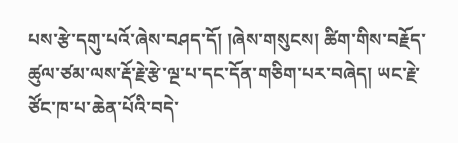པས་རྩེ་དགུ་པའོ་ཞེས་བཤད་དོ། །ཞེས་གསུངས། ཚིག་གིས་བརྗོད་ཚུལ་ཙམ་ལས་རྡོ་རྗེ་རྩེ་ལྔ་པ་དང་དོན་གཅིག་པར་བཞེད། ཡང་རྗེ་ཙོང་ཁ་པ་ཆེན་པོའི་བདེ་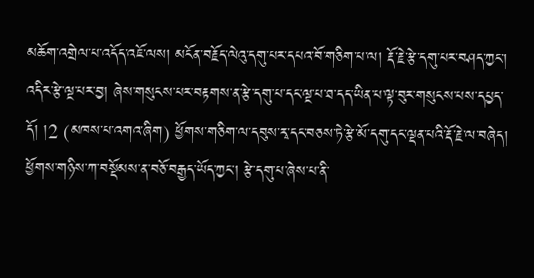མཆོག་འགྲེལ་པ་འདོད་འཇོ་ལས། མངོན་བརྗོད་ལེའུ་དགུ་པར་དཔའ་བོ་གཅིག་པ་ལ། རྡོ་རྗེ་རྩེ་དགུ་པར་བཤད་ཀྱང་། འདིར་རྩེ་ལྔ་པར་བྱ། ཞེས་གསུངས་པར་བརྟགས་ན་རྩེ་དགུ་པ་དང་ལྔ་པ་ཐ་དད་ཡིན་པ་ལྟ་བུར་གསུངས་པས་དཔྱད་དོ། །2 (མཁས་པ་འགའ་ཞིག) ཕྱོགས་གཅིག་ལ་དབུས་རྭ་དང་བཅས་ཏེ་རྩེ་མོ་དགུ་དང་ལྡན་པའི་རྡོ་རྗེ་ལ་བཞེད། ཕྱོགས་གཉིས་ཀ་བསྡོམས་ན་བཅོ་བརྒྱད་ཡོད་ཀྱང་། རྩེ་དགུ་པ་ཞེས་པ་ནི་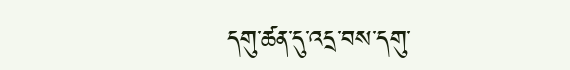དགུ་ཚན་དུ་འདྲ་བས་དགུ་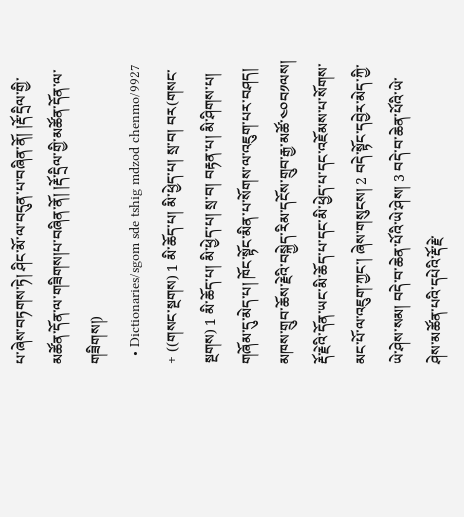པ་ཞེས་བཏགས་ཏེ། ཤིང་མོ་ལ་བདུན་པ་བཞིན་ནོ། །རྡོ་དྲིལ་གྱི་མཚོན་དོན་ལ་གཟིགས།པ་བཞིན་ནོ། །རྡོ་དྲིལ་གྱི་མཚོན་དོན་ལ་གཟིགས།)
  • Dictionaries/sgom sde tshig mdzod chenmo/9927  + ((གསང་སྔགས) 1 མི་ཆོད་པ། མི་ཕྱེད་པ། སྲ་བ། བར(གསང་སྔགས) 1 མི་ཆོད་པ། མི་ཕྱེད་པ། སྲ་བ། བརྟན་པ། མི་ཤིགས་པ། གཞོམ་དུ་མེད་པ། ཁོང་སྟོང་མིན་པ་སོགས་ལ་འཇུག་པར་བཤད། མཁས་གྲུབ་ཆོས་རྗེའི་བསྐྱེད་རིམ་དངོས་གྲུབ་རྒྱ་མཚོ་༤༠བ༡ལས། རྡོ་རྗེའི་དོན་ཡང་མི་ཆོད་པ་དང་མི་ཕྱེད་པ་དང་འཇོམས་པ་སོགས་མང་པོ་ལ་འཇུག་ཀྱང་། ཞེས་གསུངས། 2 བདེ་སྟོང་དབྱེར་མེད་ཀྱི་ཡེ་ཤེས་སམ། བདེ་བ་ཆེན་པོའི་ཡེ་ཤེས། 3 བདེ་བ་ཆེན་པོའི་ཡེ་ཤེས་མཚོན་པའི་དཔེའི་རྡོ་རྗེ་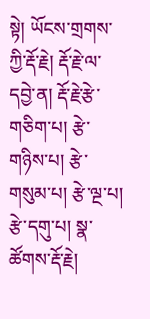སྟེ། ཡོངས་གྲགས་ཀྱི་རྡོ་རྗེ། རྡོ་རྗེ་ལ་དབྱེ་ན། རྡོ་རྗེ་རྩེ་གཅིག་པ། རྩེ་གཉིས་པ། རྩེ་གསུམ་པ། རྩེ་ལྔ་པ། རྩེ་དགུ་པ། སྣ་ཚོགས་རྡོ་རྗེ།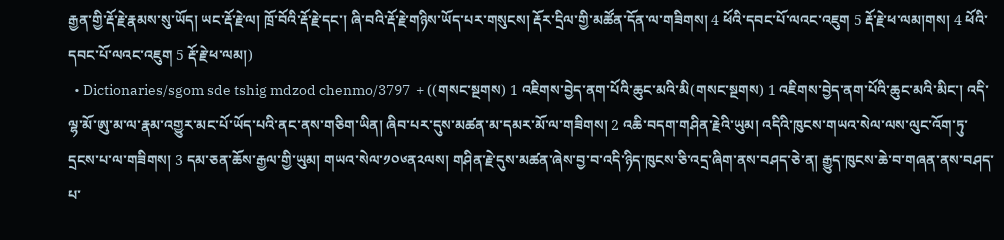རྒྱན་གྱི་རྡོ་རྗེ་རྣམས་སུ་ཡོད། ཡང་རྡོ་རྗེ་ལ། ཁྲོ་བོའི་རྡོ་རྗེ་དང་། ཞི་བའི་རྡོ་རྗེ་གཉིས་ཡོད་པར་གསུངས། རྡོར་དྲིལ་གྱི་མཚོན་དོན་ལ་གཟིགས། 4 ཕོའི་དབང་པོ་ལའང་འཇུག 5 རྡོ་རྗེ་ཕ་ལམ།གས། 4 ཕོའི་དབང་པོ་ལའང་འཇུག 5 རྡོ་རྗེ་ཕ་ལམ།)
  • Dictionaries/sgom sde tshig mdzod chenmo/3797  + ((གསང་སྔགས) 1 འཇིགས་བྱེད་ནག་པོའི་ཆུང་མའི་མི(གསང་སྔགས) 1 འཇིགས་བྱེད་ནག་པོའི་ཆུང་མའི་མིང་། འདི་ལྷ་མོ་ཨུ་མ་ལ་རྣམ་འགྱུར་མང་པོ་ཡོད་པའི་ནང་ནས་གཅིག་ཡིན། ཞིབ་པར་དུས་མཚན་མ་དམར་མོ་ལ་གཟིགས། 2 འཆི་བདག་གཤིན་རྗེའི་ཡུམ། འདིའི་ཁུངས་གཡའ་སེལ་ལས་ལུང་འོག་ཏུ་དྲངས་པ་ལ་གཟིགས། 3 དམ་ཅན་ཆོས་རྒྱལ་གྱི་ཡུམ། གཡའ་སེལ་༡༠༦ན༢ལས། གཤིན་རྗེ་དུས་མཚན་ཞེས་བྱ་བ་འདི་ཉིད་ཁུངས་ཅི་འདྲ་ཞིག་ནས་བཤད་ཅེ་ན། རྒྱུད་ཁུངས་ཆེ་བ་གཞན་ནས་བཤད་པ་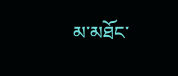མ་མཐོང་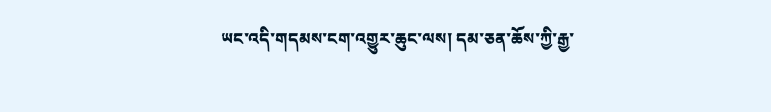ཡང་འདི་གདམས་ངག་འགྱུར་ཆུང་ལས། དམ་ཅན་ཆོས་ཀྱི་རྒྱ་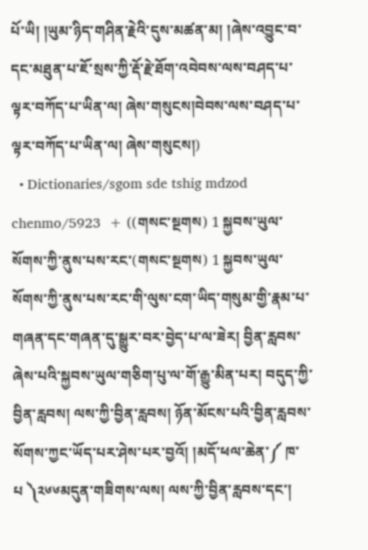པོ་ཡི། །ཡུམ་ཉིད་གཤིན་རྗེའི་དུས་མཚན་མ། །ཞེས་འབྱུང་བ་དང་མཐུན་པ་ཇོ་སྲས་ཀྱི་རྡོ་རྗེ་ཐོག་འབེབས་ལས་བཤད་པ་ལྟར་བཀོད་པ་ཡིན་ལ། ཞེས་གསུངས།བེབས་ལས་བཤད་པ་ལྟར་བཀོད་པ་ཡིན་ལ། ཞེས་གསུངས།)
  • Dictionaries/sgom sde tshig mdzod chenmo/5923  + ((གསང་སྔགས) 1 སྐྱབས་ཡུལ་སོགས་ཀྱི་ནུས་པས་རང་(གསང་སྔགས) 1 སྐྱབས་ཡུལ་སོགས་ཀྱི་ནུས་པས་རང་གི་ལུས་ངག་ཡིད་གསུམ་གྱི་རྣམ་པ་གཞན་དང་གཞན་དུ་སྒྱུར་བར་བྱེད་པ་ལ་ཟེར། བྱིན་རླབས་ཞེས་པའི་སྐྱབས་ཡུལ་གཅིག་པུ་ལ་གོ་རྒྱུ་མིན་པར། བདུད་ཀྱི་བྱིན་རླབས། ལས་ཀྱི་བྱིན་རླབས། ཉོན་མོངས་པའི་བྱིན་རླབས་སོགས་ཀྱང་ཡོད་པར་ཤེས་པར་བྱའོ། །མདོ་ཕལ་ཆེན་༼ ཁ་པ ༽༢༦༦མདུན་གཟིགས་ལས། ལས་ཀྱི་བྱིན་རླབས་དང་།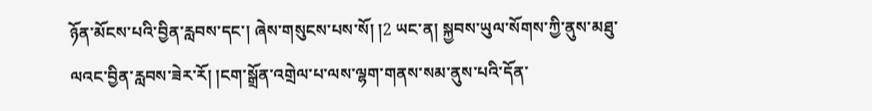ཉོན་མོངས་པའི་བྱིན་རླབས་དང་། ཞེས་གསུངས་པས་སོ། །2 ཡང་ན། སྐྱབས་ཡུལ་སོགས་ཀྱི་ནུས་མཐུ་ལའང་བྱིན་རླབས་ཟེར་རོ། །ངག་སྒྲོན་འགྲེལ་པ་ལས་ལྷག་གནས་སམ་ནུས་པའི་དོན་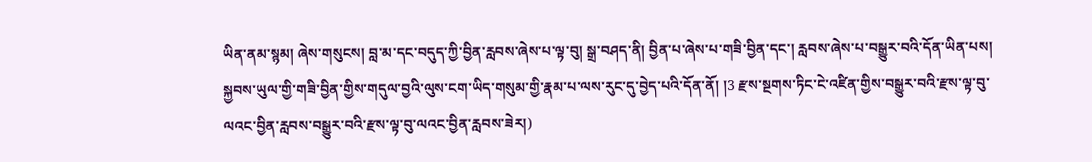ཡིན་ནམ་སྙམ། ཞེས་གསུངས། བླ་མ་དང་བདུད་ཀྱི་བྱིན་རླབས་ཞེས་པ་ལྟ་བུ། སྒྲ་བཤད་ནི། བྱིན་པ་ཞེས་པ་གཟི་བྱིན་དང་། རླབས་ཞེས་པ་བསྒྱུར་བའི་དོན་ཡིན་པས། སྐྱབས་ཡུལ་གྱི་གཟི་བྱིན་གྱིས་གདུལ་བྱའི་ལུས་ངག་ཡིད་གསུམ་གྱི་རྣམ་པ་ལས་རུང་དུ་བྱེད་པའི་དོན་ནོ། །3 རྫས་སྔགས་ཏིང་ངེ་འཛིན་གྱིས་བསྒྱུར་བའི་རྫས་ལྟ་བུ་ལའང་བྱིན་རླབས་བསྒྱུར་བའི་རྫས་ལྟ་བུ་ལའང་བྱིན་རླབས་ཟེར།)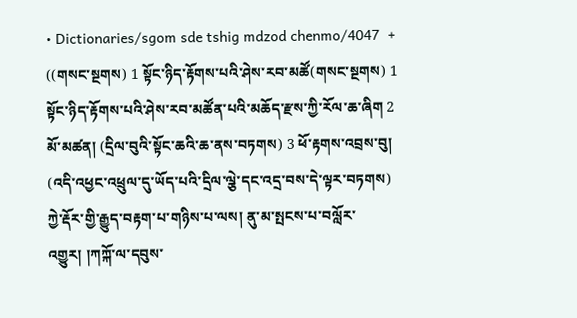• Dictionaries/sgom sde tshig mdzod chenmo/4047  + ((གསང་སྔགས) 1 སྟོང་ཉིད་རྟོགས་པའི་ཤེས་རབ་མཚོ(གསང་སྔགས) 1 སྟོང་ཉིད་རྟོགས་པའི་ཤེས་རབ་མཚོན་པའི་མཆོད་རྫས་ཀྱི་རོལ་ཆ་ཞིག 2 མོ་མཚན། (དྲིལ་བུའི་སྟོང་ཆའི་ཆ་ནས་བཏགས) 3 ཕོ་རྟགས་འབྲས་བུ། (འདི་འཕྱང་འཕྲུལ་དུ་ཡོད་པའི་དྲིལ་ལྕེ་དང་འདྲ་བས་དེ་ལྟར་བཏགས) ཀྱེ་རྡོར་གྱི་རྒྱུད་བརྟག་པ་གཉིས་པ་ལས། ནུ་མ་སྤངས་པ་བལློར་འགྱུར། །ཀཀྐོ་ལ་དབུས་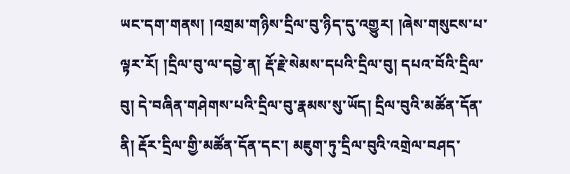ཡང་དག་གནས། །འགྲམ་གཉིས་དྲིལ་བུ་ཉིད་དུ་འགྱུར། །ཞེས་གསུངས་པ་ལྟར་རོ། །དྲིལ་བུ་ལ་དབྱེ་ན། རྡོ་རྗེ་སེམས་དཔའི་དྲིལ་བུ། དཔའ་བོའི་དྲིལ་བུ། དེ་བཞིན་གཤེགས་པའི་དྲིལ་བུ་རྣམས་སུ་ཡོད། དྲིལ་བུའི་མཚོན་དོན་ནི། རྡོར་དྲིལ་གྱི་མཚོན་དོན་དང་། མཇུག་ཏུ་དྲིལ་བུའི་འགྲེལ་བཤད་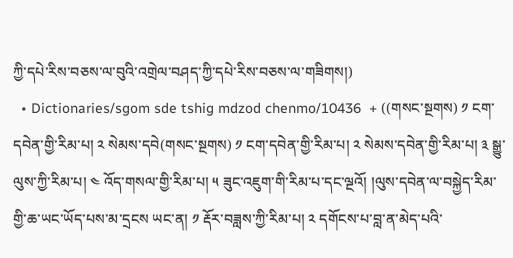ཀྱི་དཔེ་རིས་བཅས་ལ་བུའི་འགྲེལ་བཤད་ཀྱི་དཔེ་རིས་བཅས་ལ་གཟིགས།)
  • Dictionaries/sgom sde tshig mdzod chenmo/10436  + ((གསང་སྔགས) ༡ ངག་དབེན་གྱི་རིམ་པ། ༢ སེམས་དབེ(གསང་སྔགས) ༡ ངག་དབེན་གྱི་རིམ་པ། ༢ སེམས་དབེན་གྱི་རིམ་པ། ༣ སྒྱུ་ལུས་ཀྱི་རིམ་པ། ༤ འོད་གསལ་གྱི་རིམ་པ། ༥ ཟུང་འཇུག་གི་རིམ་པ་དང་ལྔའོ། །ལུས་དབེན་ལ་བསྐྱེད་རིམ་གྱི་ཆ་ཡང་ཡོད་པས་མ་དྲངས ཡང་ན། ༡ རྡོར་བཟླས་ཀྱི་རིམ་པ། ༢ དགོངས་པ་བླ་ན་མེད་པའི་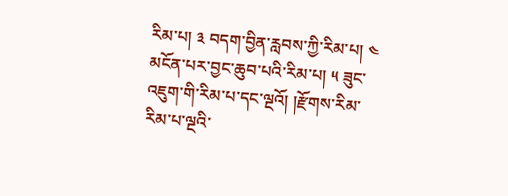རིམ་པ། ༣ བདག་བྱིན་རླབས་ཀྱི་རིམ་པ། ༤ མངོན་པར་བྱང་ཆུབ་པའི་རིམ་པ། ༥ ཟུང་འཇུག་གི་རིམ་པ་དང་ལྔའོ། །རྫོགས་རིམ་རིམ་པ་ལྔའི་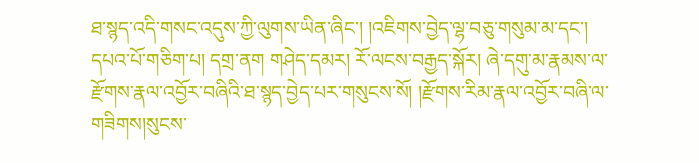ཐ་སྙད་འདི་གསང་འདུས་ཀྱི་ལུགས་ཡིན་ཞིང་། །འཇིགས་བྱེད་ལྷ་བཅུ་གསུམ་མ་དང་། དཔའ་པོ་གཅིག་པ། དགྲ་ནག གཤེད་དམར། རོ་ལངས་བརྒྱད་སྐོར། ཞེ་དགུ་མ་རྣམས་ལ་རྫོགས་རྣལ་འབྱོར་བཞིའི་ཐ་སྙད་བྱེད་པར་གསུངས་སོ། །རྫོགས་རིམ་རྣལ་འབྱོར་བཞི་ལ་གཟིགས།སུངས་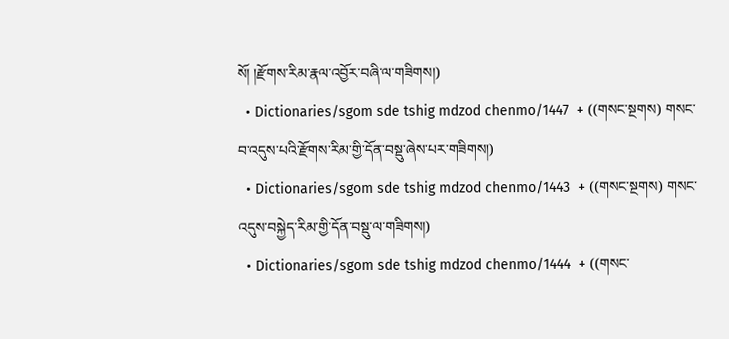སོ། །རྫོགས་རིམ་རྣལ་འབྱོར་བཞི་ལ་གཟིགས།)
  • Dictionaries/sgom sde tshig mdzod chenmo/1447  + ((གསང་སྔགས) གསང་བ་འདུས་པའི་རྫོགས་རིམ་གྱི་དོན་བསྡུ་ཞེས་པར་གཟིགས།)
  • Dictionaries/sgom sde tshig mdzod chenmo/1443  + ((གསང་སྔགས) གསང་འདུས་བསྐྱེད་རིམ་གྱི་དོན་བསྡུ་ལ་གཟིགས།)
  • Dictionaries/sgom sde tshig mdzod chenmo/1444  + ((གསང་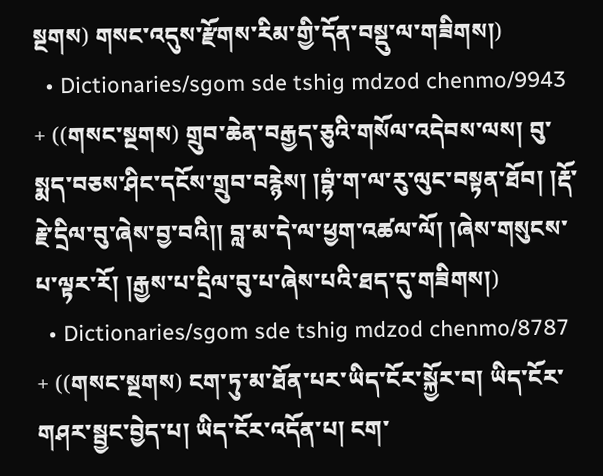སྔགས) གསང་འདུས་རྫོགས་རིམ་གྱི་དོན་བསྡུ་ལ་གཟིགས།)
  • Dictionaries/sgom sde tshig mdzod chenmo/9943  + ((གསང་སྔགས) གྲུབ་ཆེན་བརྒྱད་ཅུའི་གསོལ་འདེབས་ལས། བུ་སྨད་བཅས་ཤིང་དངོས་གྲུབ་བརྙེས། །བྷཾ་ག་ལ་རུ་ལུང་བསྟན་ཐོབ། །རྡོ་རྗེ་དྲིལ་བུ་ཞེས་བྱ་བའི།། བླ་མ་དེ་ལ་ཕྱག་འཚལ་ལོ། །ཞེས་གསུངས་པ་ལྟར་རོ། །རྒྱས་པ་དྲིལ་བུ་པ་ཞེས་པའི་ཐད་དུ་གཟིགས།)
  • Dictionaries/sgom sde tshig mdzod chenmo/8787  + ((གསང་སྔགས) ངག་ཏུ་མ་ཐོན་པར་ཡིད་ངོར་སྐྱོར་བ། ཡིད་ངོར་གཤར་སྦྱང་བྱེད་པ། ཡིད་ངོར་འདོན་པ། ངག་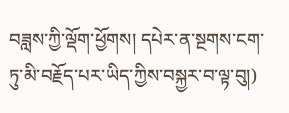བཟླས་ཀྱི་ལྡོག་ཕྱོགས། དཔེར་ན་སྔགས་ངག་ཏུ་མི་བརྗོད་པར་ཡིད་ཀྱིས་བསྐྱར་བ་ལྟ་བུ།)